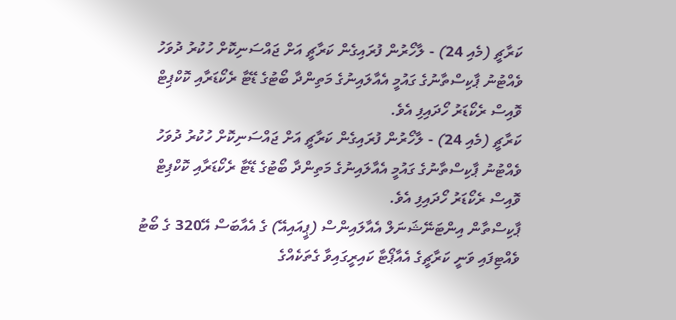ކަރާޗީ (މެއި 24) - ލާހޯރުން ފުރައިގެން ކަރާޗީ އަށް ޖައްސަނިކޮށް ހުކުރު ދުވަހު ވެއްޓުނު ޕާކިސްތާނުގެ ގައުމީ އެއާލައިނުގެ މަތިންދާ ބޯޓުގެ ޑޭޓާ ރެކޯޑަރާއި ކޮކްޕިޓް ވޮއިސް ރެކޯޑަރު ހޯދައިފި އެވެ.
ކަރާޗީ (މެއި 24) - ލާހޯރުން ފުރައިގެން ކަރާޗީ އަށް ޖައްސަނިކޮށް ހުކުރު ދުވަހު ވެއްޓުނު ޕާކިސްތާނުގެ ގައުމީ އެއާލައިނުގެ މަތިންދާ ބޯޓުގެ ޑޭޓާ ރެކޯޑަރާއި ކޮކްޕިޓް ވޮއިސް ރެކޯޑަރު ހޯދައިފި އެވެ.
ޕާކިސްތާން އިންޓަނޭޝަނަލް އެއާލައިންސް (ޕީއައިއޭ) ގެ އެއާބަސް އޭ320 ގެ ބޯޓު ވެއްޓިފައި ވަނީ ކަރާޗީގެ އެއާޕޯޓާ ކައިރީގައިވާ ގެތަކެއްގެ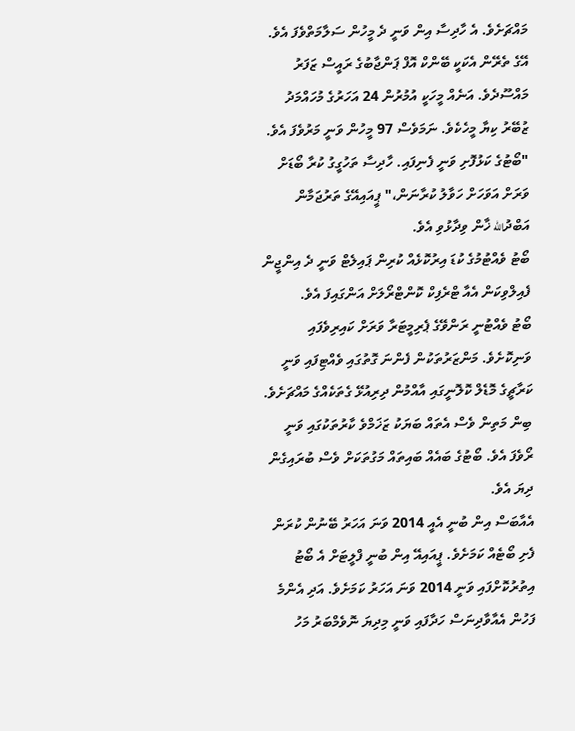މައްޗަށެވެ. އެ ހާދިސާ އިން ވަނީ ދެ މީހުން ސަލާމަތްވެފަ އެވެ. އޭގެ ތެރޭން އެކަކީ ބޭންކް އޮފް ޕަންޖާބުގެ ރައީސް ޒަފަރު މައްސޫދެވެ. އަނެއް މީހަކީ އުމުރުން 24 އަހަރުގެ މުހައްމަދު ޒުބޭރު ކިޔާ މީހެކެވެ. ނަމަވެސް 97 މީހުން ވަނީ މަރުވެފަ އެވެ.
"ބޯޓުގެ ކަޅުފޮށި ވަނީ ފެނިފައި. ހާދިސާ ތަހުގީގު ކުރާ ބޯޑަށް ވަރަށް އަވަހަށް ހަވާލު ކުރާނަން،" ޕީއައިއޭގެ ތަރުޖަމާން އަބްދުالله ޚާން ވިދާޅުވި އެވެ.
ބޯޓު ވެއްޓުމުގެ ކުޑަ އިރުކޮޅެއް ކުރިން ޕައިލެޓް ވަނީ ދެ އިންޖީން ފެއިލްވިކަން އެއާ ޓްރެފިކް ކޮންޓްރޯލަށް އަންގައިފަ އެވެ.
ބޯޓު ވެއްޓުނީ ރަންވޭގެ ޕެރިމީޓަރާ ވަރަށް ކައިރިވެފައި ވަނިކޮށެވެ. މަންޒަރުތަކުން ފެންނަ ގޮތުގައި ވެއްޓިފައި ވަނީ ކަރާޗީގެ މޮޑެލް ކޮލޮނީގައި އާއްމުން ދިރިއުޅޭ ގެތަކެއްގެ މައްޗަށެވެ. ބިން މަތިން ވެސް އެތައް ބަޔަކު ޒަޚަމްވެ ކާރުތަކުގައި ވަނީ ރޯވެފަ އެވެ. ބޯޓުގެ ބައެއް ބައިތައް މަގުތަކަށް ވެސް ބުރައިގެން ދިޔަ އެވެ.
އެއާބަސް އިން ބުނީ އެއީ 2014 ވަނަ އަހަރު ބޭނުން ކުރަން ފެށި ބޯޓެއް ކަމަށެވެ. ޕީއައިއޭ އިން ބުނީ ފްލީޓަށް އެ ބޯޓު އިތުރުކޮށްފައި ވަނީ 2014 ވަނަ އަހަރު ކަމަށެވެ. އަދި އެންމެ ފަހުން އެއާވާދިނަސް ހަދާފައި ވަނީ މިދިޔަ ނޮވެމްބަރު މަހު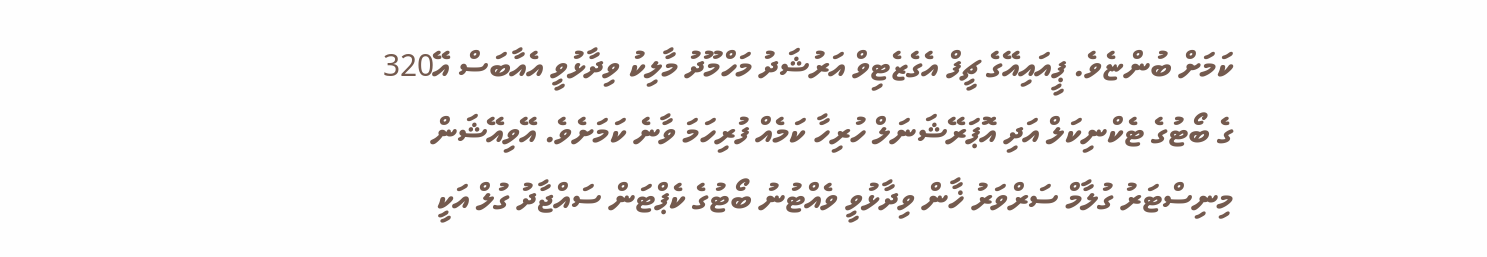ކަމަށް ބުންޏެވެ. ޕީއައިއޭގެ ޗީފް އެގެޒެޓިވް އަރުޝަދު މަހްމޫދު މާލިކު ވިދާޅުވީ އެއާބަސް އޭ320 ގެ ބޯޓުގެ ޓެކްނިކަލް އަދި އޮޕަރޭޝަނަލް ހުރިހާ ކަމެއް ފުރިހަމަ ވާނެ ކަމަށެވެ. އޭވިއޭޝަން މިނިސްޓަރު ގުލާމް ސަރްވަރު ޚާން ވިދާޅުވީ ވެއްޓުނު ބޯޓުގެ ކެޕްޓަން ސައްޖާދު ގުލް އަކީ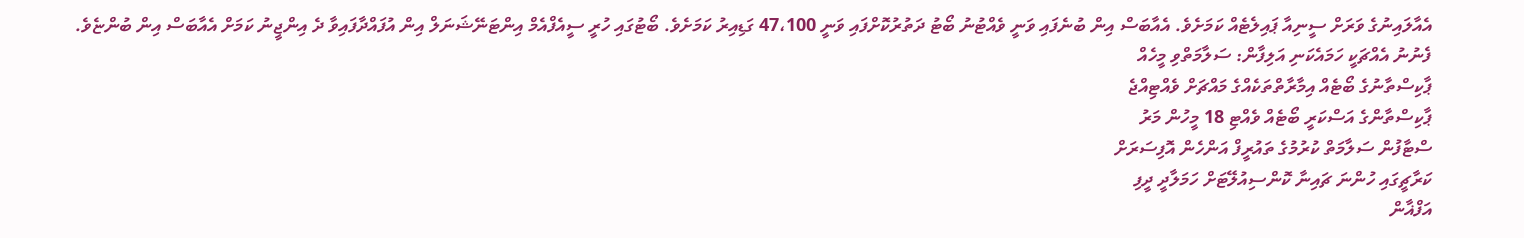އެއާލައިނުގެ ވަރަށް ސީނިއާ ޕައިލެޓެއް ކަމަށެވެ. އެއާބަސް އިން ބުނެފައި ވަނީ ވެއްޓުނު ބޯޓު ދަތުރުކޮށްފައި ވަނީ 47،100 ގަޑިއިރު ކަމަށެވެ. ބޯޓުގައި ހުރީ ސީއެފްއެމް އިންޓަނޭޝަނަލް އިން އުފައްދާފައިވާ ދެ އިންޖީނު ކަމަށް އެއާބަސް އިން ބުންޏެވެ.
ފެނުނު އެއްޗަކީ ހަމައެކަނި އަލިފާން: ސަލާމަތްވި މީހެއް
ޕާކިސްތާނުގެ ބޯޓެއް އިމާރާތްތަކެއްގެ މައްޗަށް ވެއްޓިއްޖެ
ޕާކިސްތާންގެ އަސްކަރީ ބޯޓެއް ވެއްޓި 18 މީހުން މަރު
ސްޓާފުން ސަލާމަތް ކުރުމުގެ ތައުރީފް އަންހެން އޮފިސަރަށް
ކަރާޗީގައި ހުންނަ ޗައިނާ ކޮންސިއުލޭޓަށް ހަމަލާދީ ދީފި
އަފްޣާން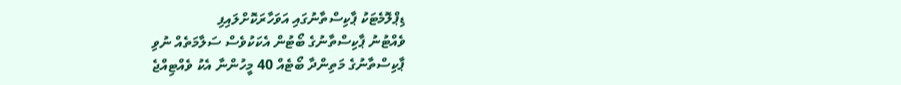ޑިޕްލޮމެޓަކު ޕާކިސްތާނުގައި އަވަހާރަކޮށްލައިފި
ވެއްޓުނު ޕާކިސްތާނުގެ ބޯޓުން އެކަކުވެސް ސަލާމަތެއް ނުވި
ޕާކިސްތާނުގެ މަތިންދާ ބޯޓެއް 40 މީހުންނާ އެކު ވެއްޓިއްޖެ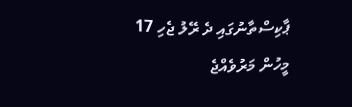ޕާކިސްތާނުގައި ދެ ރޭލު ޖެހި 17 މީހުން މަރުވެއްޖެ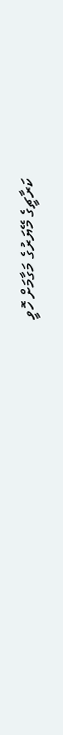ކަރާޗީގެ މޭޔަރުގެ މަގާމަށް ހޮވީ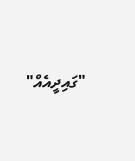"ގައިދީއެއް"